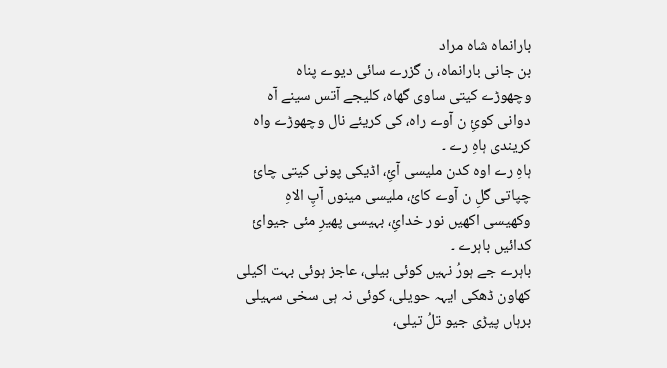بارانماہ شاہ مراد
بن جانی بارانماہ، ن گزرے سائی دیوے پناہ
وچھوڑے کیتی ساوی گھاہ، کلیجے آتس سینے آہ
دوانی کوئِ ن آوے راہ، کی کریئے نال وچھوڑے واہ
کریندی ہاہِ رے ۔
ہاہِ رے اوہ کدن ملیسی آئِ، اڈیکی پونی کیتی چائ
چپاتی گلِ ن آوے کائ، ملیسی مینوں آپِ الاہِ
وکھیسی اکھیں نور خدائِ، بہیسی پھیرِ مئی جیوائ
کدائیں باہرے ۔
باہرے جے ہورُ نہیں کوئی بیلی، عاجز ہوئی بہت اکیلی
کھاون ڈھکی ایہہ حویلی، کوئی نہ ہی سخی سہیلی
برہاں پیڑی جیو تلُ تیلی،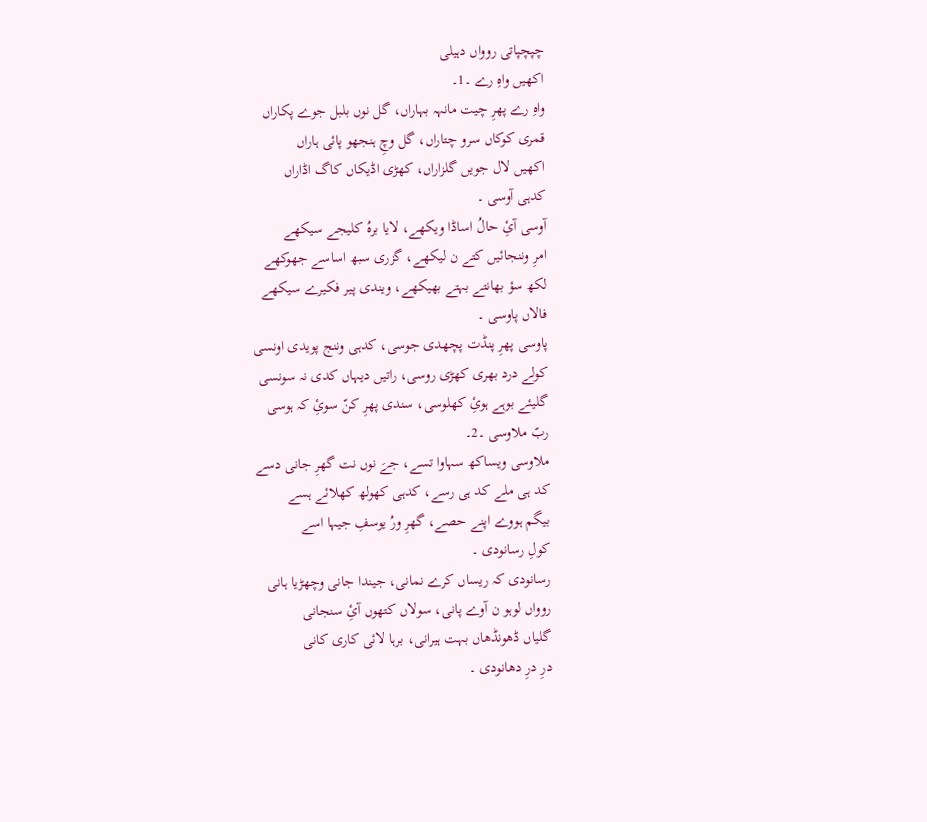چپچپاتی روواں دہیلی
اکھیں واہِ رے ۔1۔
واہِ رے پھرِ چیت مانہہ بہاراں، گل نوں بلبل جوے پکاراں
قمری کوکاں سرو چتاراں، گل وچِ ہنجھو پائی ہاراں
اکھیں لال جویں گلزاراں، کھڑی اڈیکاں کاگ اڈاراں
کدہی آوسی ۔
آوسی آئِ حالُ اساڈا ویکھے، لایا برہُ کلیجے سیکھے
امرِ وننجائیں کتے ن لیکھے، گزری سبھ اساسے جھوکھے
لکھ سؤ بھانتے بہتے بھیکھے، ویندی پیر فکیرے سیکھے
فالاں پاوسی ۔
پاوسی پھرِ پنڈت پچھدی جوسی، کدہی وننج پویدی اونسی
کولے درد بھری کھڑی روسی، راتیں دیہاں کدی نہ سونسی
گلیئے بوہے ہوئِ کھلوسی، سندی پھرِ کنّ سوئِ کہ ہوسی
ربّ ملاوسی ۔2۔
ملاوسی ویساکھ سہاوا تسے، جےَ نوں نت گھرِ جانی دسے
کد ہی ملے کد ہی رسے، کدہی کھولھ کھلائے ہسے
بیگم ہووے اپنے حصے، گھرِ ورُ یوسفِ جیہا اسے
کولِ رسانودی ۔
رسانودی کہ ریساں کرے نمانی، جیندا جانی وچھڑیا ہانی
روواں لوہو ن آوے پانی، سولاں کتھوں آئِ سنجانی
گلیاں ڈھونڈھاں بہت ہیرانی، برہا لائی کاری کانی
درِ درِ دھانودی ۔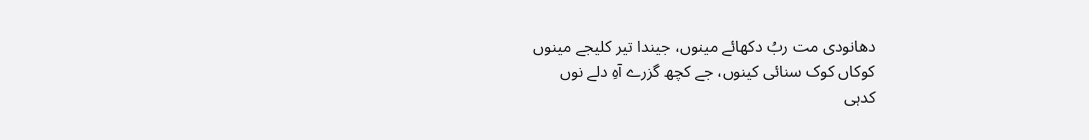دھانودی مت ربُ دکھائے مینوں، جیندا تیر کلیجے مینوں
کوکاں کوک سنائی کینوں، جے کچھ گزرے آہِ دلے نوں
کدہی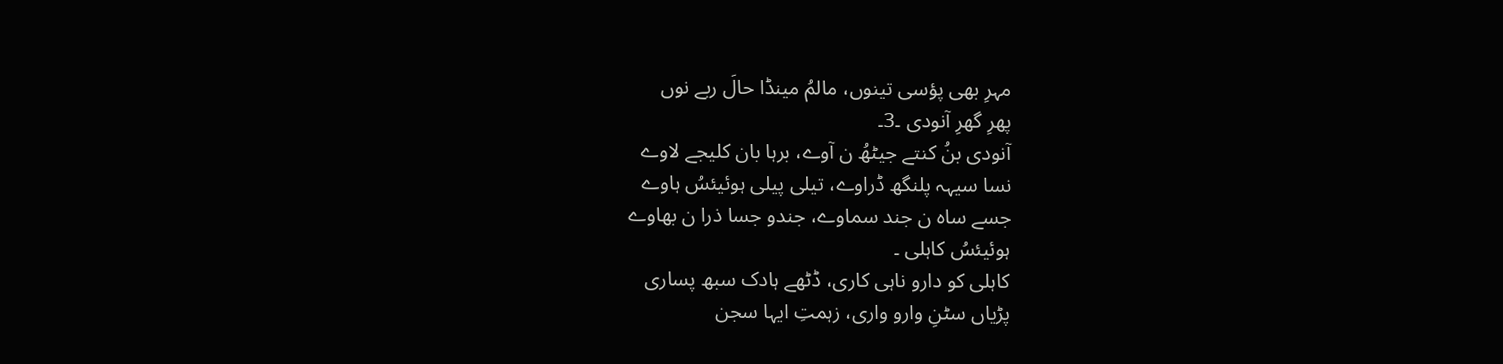مہرِ بھی پؤسی تینوں، مالمُ مینڈا حالَ ربے نوں
پھرِ گھرِ آنودی ۔3۔
آنودی بنُ کنتے جیٹھُ ن آوے، برہا بان کلیجے لاوے
نسا سیہہ پلنگھ ڈراوے، تیلی پیلی ہوئیئسُ ہاوے
جسے ساہ ن جند سماوے، جندو جسا ذرا ن بھاوے
ہوئیئسُ کاہلی ۔
کاہلی کو دارو ناہی کاری، ڈٹھے ہادک سبھ پساری
پڑیاں سٹنِ وارو واری، زہمتِ ایہا سجن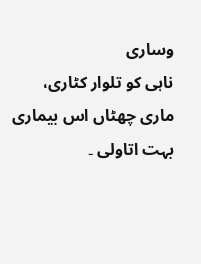وساری
ناہی کو تلوار کٹاری، ماری چھٹاں اس بیماری
بہت اتاولی ۔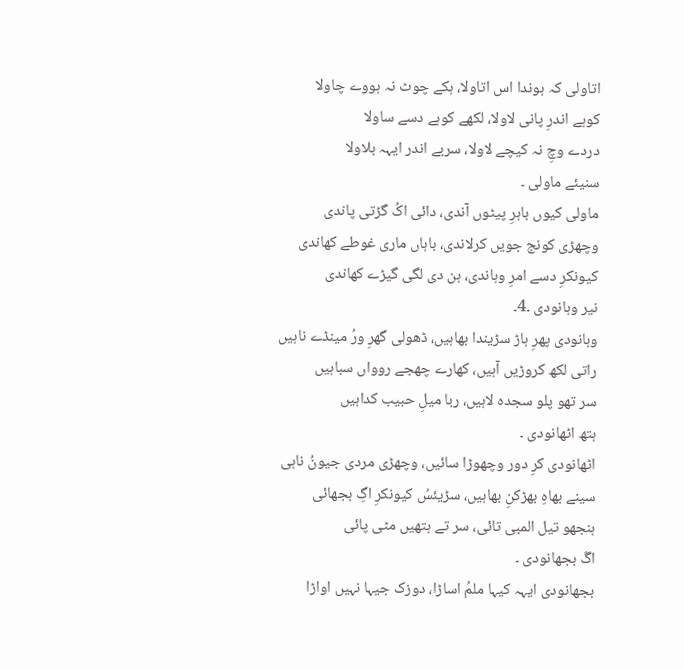اتاولی کہ ہوندا اس اتاولا، ہکے چوٹ نہ ہووے چاولا
کوہے اندرِ پانی لاولا، لکھے کوہے دسے ساولا
دردے وچِ نہ کیچے لاولا، سربے اندر ایہہ بلاولا
سنیئے ماولی ۔
ماولی کیوں باہرِ پیٹوں آندی، دائی اکُ گڑتی پاندی
وچھڑی کونج جویں کرلاندی، باہاں ماری غوطے کھاندی
کیونکرِ دسے امرِ وہاندی، ہن دی لگی گیڑے کھاندی
نیر وہانودی ۔4۔
وہانودی پھرِ ہاڑ سڑیندا بھاہیں، ڈھولی گھرِ ورُ مینڈے ناہیں
راتی لکھ کروڑیں آہیں، کھارے چھجے روواں سباہیں
سر تھو پلو سجدہ لاہیں، ربا میلِ حبیب کداہیں
ہتھ اٹھانودی ۔
اٹھانودی کرِ دور وچھوڑا سائیں، وچھڑی مردی جیونُ ناہی
سینے بھاہِ بھڑکنِ بھاہیں، سڑیئسُ کیونکرِ اگِ بجھائی
ہنجھو تیل المبی تائی، سر تے ہتھیں مٹی پائی
اگّ بجھانودی ۔
بجھانودی ایہہ کیہا ملمُ اساڑا، دوزک جیہا نہیں اواڑا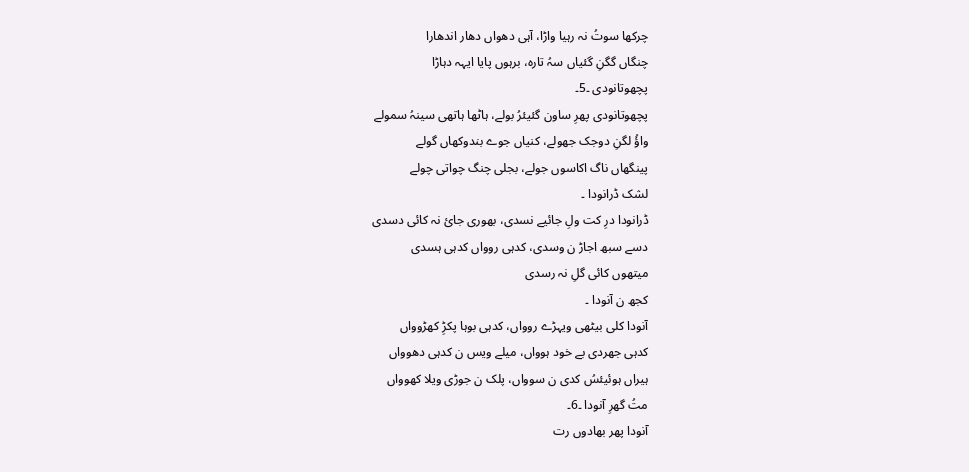چرکھا سوتُ نہ رہیا واڑا، آہی دھواں دھار اندھارا
چنگاں گگنِ گئیاں سہُ تارہ، برہوں پایا ایہہ دہاڑا
پچھوتانودی ۔5۔
پچھوتانودی پھرِ ساون گئیئرُ بولے، ہاٹھا ہاتھی سینہُ سمولے
واؤُ لگنِ دوجک جھولے، کنیاں جوے بندوکھاں گولے
پینگھاں ناگ اکاسوں جولے، بجلی چنگ چواتی چولے
لشک ڈرانودا ۔
ڈرانودا درِ کت ولِ جائیے نسدی، بھوری جائ نہ کائی دسدی
دسے سبھ اجاڑ ن وسدی، کدہی روواں کدہی ہسدی
میتھوں کائی گلِ نہ رسدی
کجھ ن آنودا ۔
آنودا کلی بیٹھی ویہڑے روواں، کدہی بوہا پکڑِ کھڑوواں
کدہی جھردی بے خود ہوواں، میلے ویس ن کدہی دھوواں
ہیراں ہوئیئسُ کدی ن سوواں، پلک ن جوڑی ویلا کھوواں
متُ گھرِ آنودا ۔6۔
آنودا پھر بھادوں رت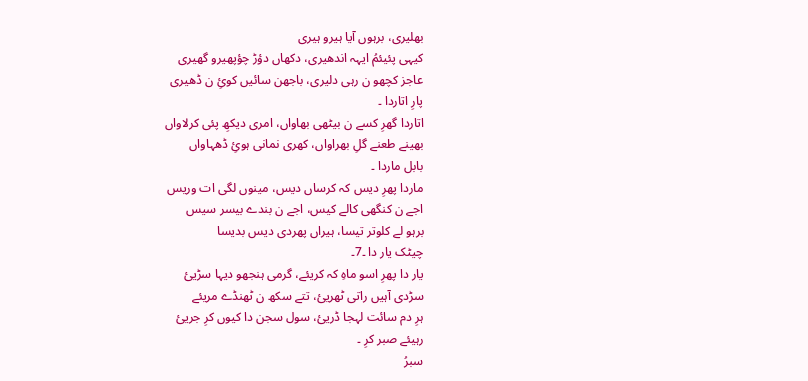بھلیری، برہوں آیا ہیرو ہیری
کیہی پئیئمُ ایہہ اندھیری، دکھاں دؤڑ چؤپھیرو گھیری
عاجز کچھو ن رہی دلیری، باجھن سائیں کوئِ ن ڈھیری
پارِ اتاردا ۔
اتاردا گھرِ کسے ن بیٹھی بھاواں، امری دیکھِ پئی کرلاواں
بھینے طعنے گلِ بھراواں، کھری نمانی ہوئِ ڈھہاواں
بابل ماردا ۔
ماردا پھرِ دیس کہ کرساں دیس، مینوں لگی ات وریس
اجے ن کنگھی کالے کیس، اجے ن بندے بیسر سیس
برہو لے کلوتر تیسا، ہیراں پھردی دیس بدیسا
چیٹک یار دا ۔7۔
یار دا پھرِ اسو ماہِ کہ کریئے، گرمی ہنجھو دیہا سڑیئ
سڑدی آہیں راتی ٹھریئ، تتے سکھ ن ٹھنڈے مریئے
ہرِ دم سائت لہجا ڈریئ، سول سجن دا کیوں کرِ جریئ
رہیئے صبر کرِ ۔
سبرُ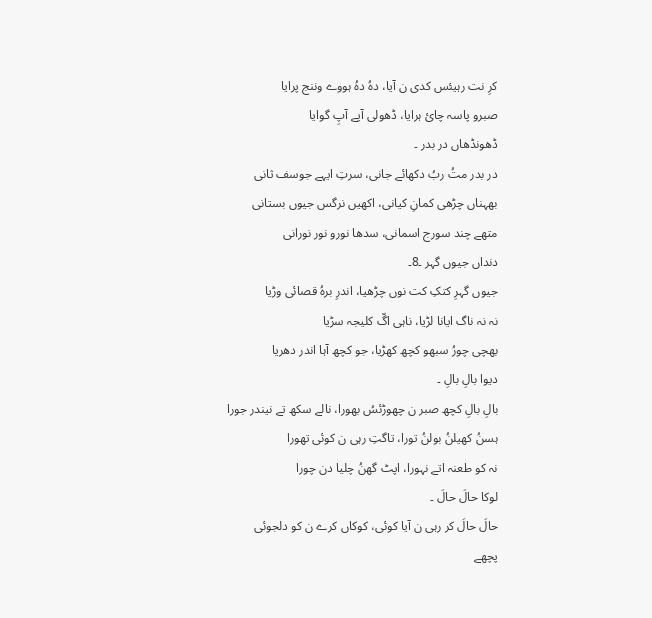کرِ نت رہیئس کدی ن آیا، دہُ دہُ ہووے وننج پرایا
صبرو پاسہ چائ ہرایا، ڈھولی آپے آپِ گوایا
ڈھونڈھاں در بدر ۔
در بدر متُ ربُ دکھائے جانی، سرتِ ایہے جوسف ثانی
بھہناں چڑھی کمانِ کیانی، اکھیں نرگس جیوں بستانی
متھے چند سورج اسمانی، سدھا نورو نور نورانی
دنداں جیوں گہر ۔8۔
جیوں گہرِ کتکِ کت نوں چڑھیا، اندرِ برہُ قصائی وڑیا
نہ نہ ناگ ایانا لڑیا، ناہی اگّ کلیجہ سڑیا
بھچی چورُ سبھو کچھ کھڑیا، جو کچھ آہا اندر دھریا
دیوا بالِ بالِ ۔
بالِ بالِ کچھ صبر ن چھوڑئسُ بھورا، نالے سکھ تے نیندر جورا
ہسنُ کھیلنُ بولنُ تورا، تاگتِ رہی ن کوئی تھورا
نہ کو طعنہ اتے نہورا، اپٹ گھنُ چلیا دن چورا
لوکا حالَ حالَ ۔
حالَ حالَ کر رہی ن آیا کوئی، کوکاں کرے ن کو دلجوئی
پچھے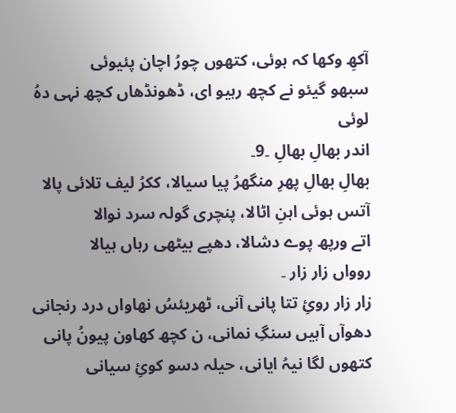آکھِ وکھا کہ ہوئی، کتھوں چورُ اچان پئیوئی
سبھو گیئو نے کچھ رہیو ای، ڈھونڈھاں کچھ نہی دہُ لوئی
اندر بھالِ بھالِ ۔9۔
بھالِ بھالِ پھرِ منگھرُ پیا سیالا، ککرُ لیف تلائی پالا
آتس ہوئی اہنِ اٹالا، پنچری گولہ سرد نوالا
اتے ورپھ پوے دشالا، دھپے بیٹھی رہاں ہیالا
روواں زار زار ۔
زار زار روئِ تتا پانی آنی، ٹھریئسُ نھاواں درد رنجانی
دھوآں آہیں سنگِ نمانی، ن کچھ کھاون پیونُ پانی
کتھوں لگا نیہُ ایانی، حیلہ دسو کوئِ سیانی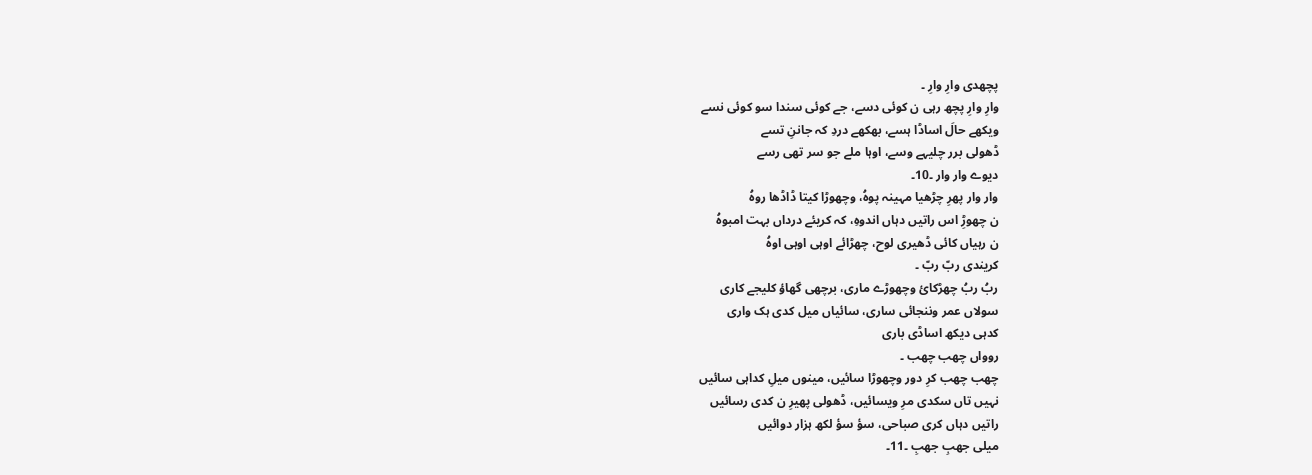پچھدی وارِ وارِ ۔
وارِ وارِ پچھ رہی ن کوئی دسے، جے کوئی سندا سو کوئی نسے
ویکھے حالَ اساڈا ہسے، بھکھے دردِ کہ جاننِ تسے
ڈھولی برر چلیہے وسے، اوہا ملے جو سر تھی رسے
دیوے وار وار ۔10۔
وار وار پھرِ چڑھیا مہینہ پوہُ، وچھوڑا کیتا ڈاڈھا روہُ
ن چھوڑِ اس راتیں دہاں اندوہِ، کہ کریئے درداں بہت امبوہُ
ن رہیاں کائی ڈھیری لوح، چھڑائے اوہی اوہی اوہُ
کریندی ربّ ربّ ۔
ربُ ربُ چھڑکائ وچھوڑے ماری، برچھی گھاؤ کلیجے کاری
سولاں عمر وننجائی ساری، سائیاں میل کدی ہک واری
کدہی دیکھ اساڈی باری
روواں چھب چھب ۔
چھب چھب کرِ دور وچھوڑا سائیں، مینوں میلِ کداہی سائیں
نہیں تاں سکدی مرِ ویسائیں، ڈھولی پھیرِ ن کدی رسائیں
راتیں دہاں کری صباحی، سؤ سؤ لکھ ہزار دوائیں
میلی جھبِ جھبِ ۔11۔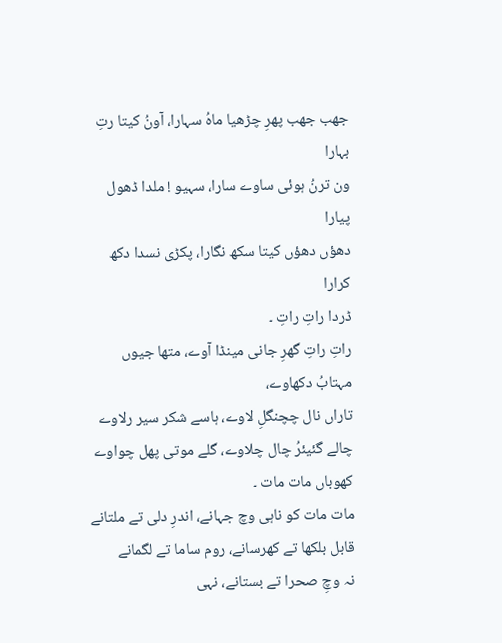جھب جھب پھرِ چڑھیا ماہُ سہارا، آونُ کیتا رتِ بہارا
ون ترنُ ہوئی ساوے سارا، سہیو ! ملدا ڈھول پیارا
دھؤں دھؤں کیتا سکھ نگارا، پکڑی نسدا دکھ کرارا
ڈردا راتِ راتِ ۔
راتِ راتِ گھرِ جانی مینڈا آوے، متھا جیوں مہتابُ دکھاوے،
تاراں نال چچنگلِ لاوے، ہاسے شکر سیر رلاوے
چالے گئیئرُ چال چلاوے، گلے موتی پھل چواوے
کھوباں مات مات ۔
مات مات کو ناہی وچ جہانے، اندرِ دلی تے ملتانے
قابل بلکھا تے کھرسانے، روم ساما تے لگمانے
نہ وچِ صحرا تے بستانے، نہی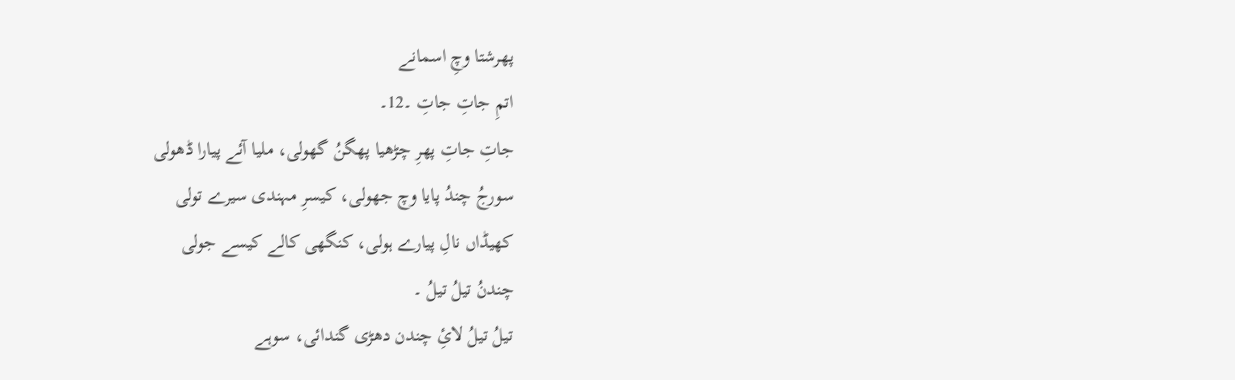پھرشتا وچِ اسمانے
اتمِ جاتِ جاتِ ۔12۔
جاتِ جاتِ پھرِ چڑھیا پھگنُ گھولی، ملیا آئے پیارا ڈھولی
سورجُ چندُ پایا وچ جھولی، کیسرِ مہندی سیرے تولی
کھیڈاں نالِ پیارے ہولی، کنگھی کالے کیسے جولی
چندنُ تیلُ تیلُ ۔
تیلُ تیلُ لائِ چندن دھڑی گندائی، سوہے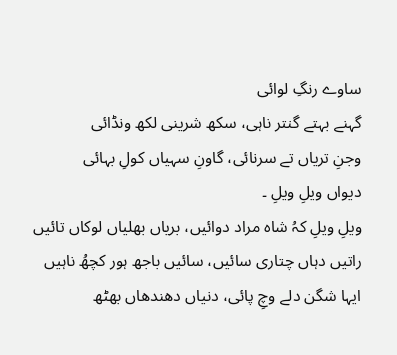ساوے رنگِ لوائی
گہنے بہتے گنتر ناہی، سکھ شرینی لکھ ونڈائی
وجنِ تریاں تے سرنائی، گاونِ سہیاں کولِ بہائی
دیواں ویلِ ویلِ ۔
ویلِ ویلِ کہُ شاہ مراد دوائیں، بریاں بھلیاں لوکاں تائیں
راتیں دہاں چتاری سائیں، سائیں باجھ ہور کچھُ ناہیں
ایہا شگن دلے وچِ پائی، دنیاں دھندھاں بھٹھ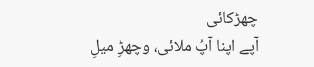چھڑکائی
آپے اپنا آپُ ملائی، وچھڑِ میلِ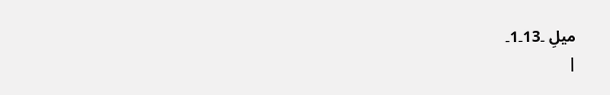میلِ ۔13۔1۔
|